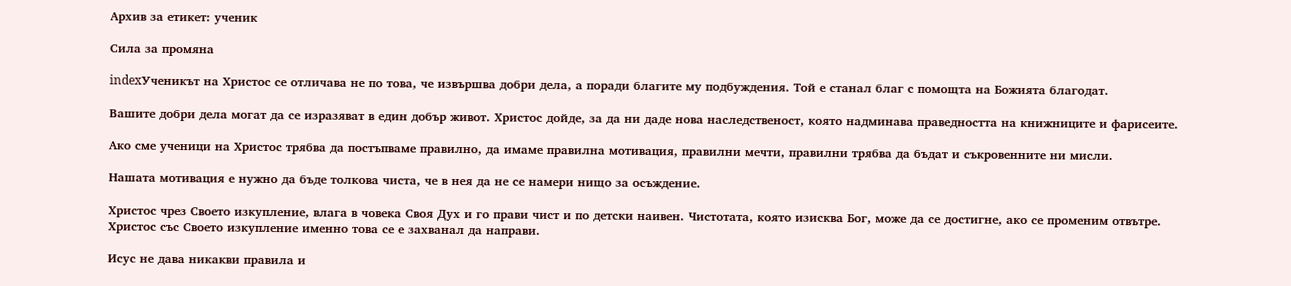Архив за етикет: ученик

Сила за промяна

indexУченикът на Христос се отличава не по това, че извършва добри дела, а поради благите му подбуждения. Той е станал благ с помощта на Божията благодат.

Вашите добри дела могат да се изразяват в един добър живот. Христос дойде, за да ни даде нова наследственост, която надминава праведността на книжниците и фарисеите.

Ако сме ученици на Христос трябва да постъпваме правилно, да имаме правилна мотивация, правилни мечти, правилни трябва да бъдат и съкровенните ни мисли.

Нашата мотивация е нужно да бъде толкова чиста, че в нея да не се намери нищо за осъждение.

Христос чрез Своето изкупление, влага в човека Своя Дух и го прави чист и по детски наивен. Чистотата, която изисква Бог, може да се достигне, ако се променим отвътре. Христос със Своето изкупление именно това се е захванал да направи.

Исус не дава никакви правила и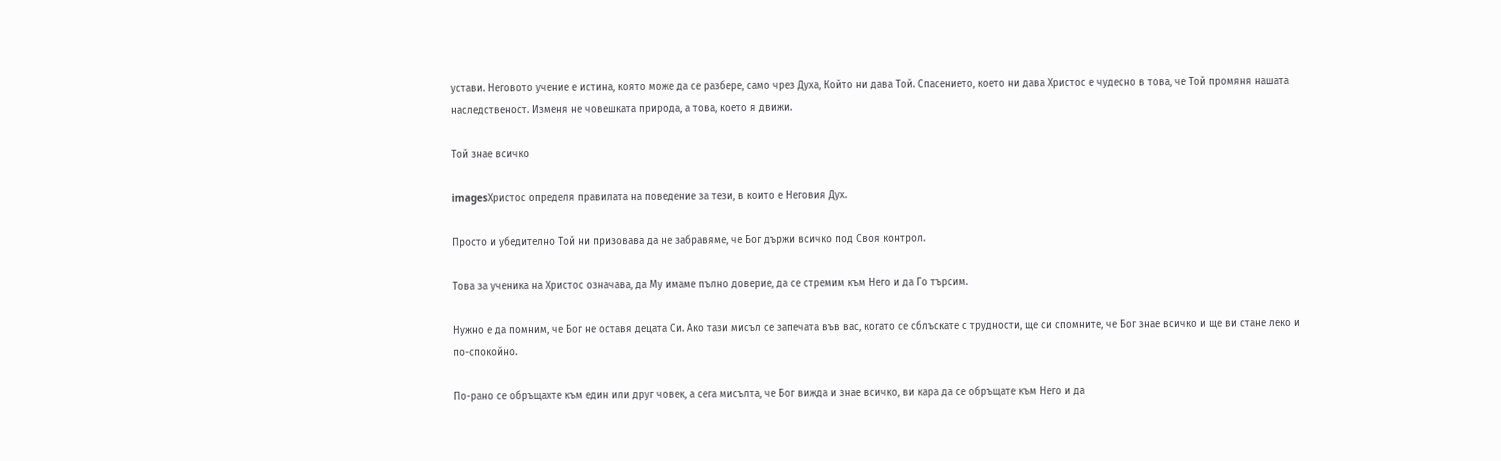устави. Неговото учение е истина, която може да се разбере, само чрез Духа, Който ни дава Той. Спасението, което ни дава Христос е чудесно в това, че Той промяня нашата наследственост. Изменя не човешката природа, а това, което я движи.

Той знае всичко

imagesХристос определя правилата на поведение за тези, в които е Неговия Дух.

Просто и убедително Той ни призовава да не забравяме, че Бог държи всичко под Своя контрол.

Това за ученика на Христос означава, да Му имаме пълно доверие, да се стремим към Него и да Го търсим.

Нужно е да помним, че Бог не оставя децата Си. Ако тази мисъл се запечата във вас, когато се сблъскате с трудности, ще си спомните, че Бог знае всичко и ще ви стане леко и по-спокойно.

По-рано се обръщахте към един или друг човек, а сега мисълта, че Бог вижда и знае всичко, ви кара да се обръщате към Него и да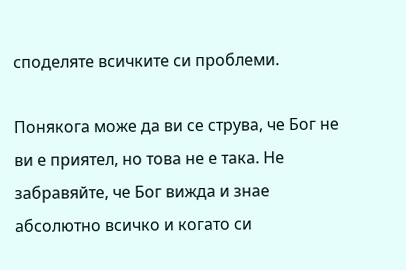споделяте всичките си проблеми.

Понякога може да ви се струва, че Бог не ви е приятел, но това не е така. Не забравяйте, че Бог вижда и знае абсолютно всичко и когато си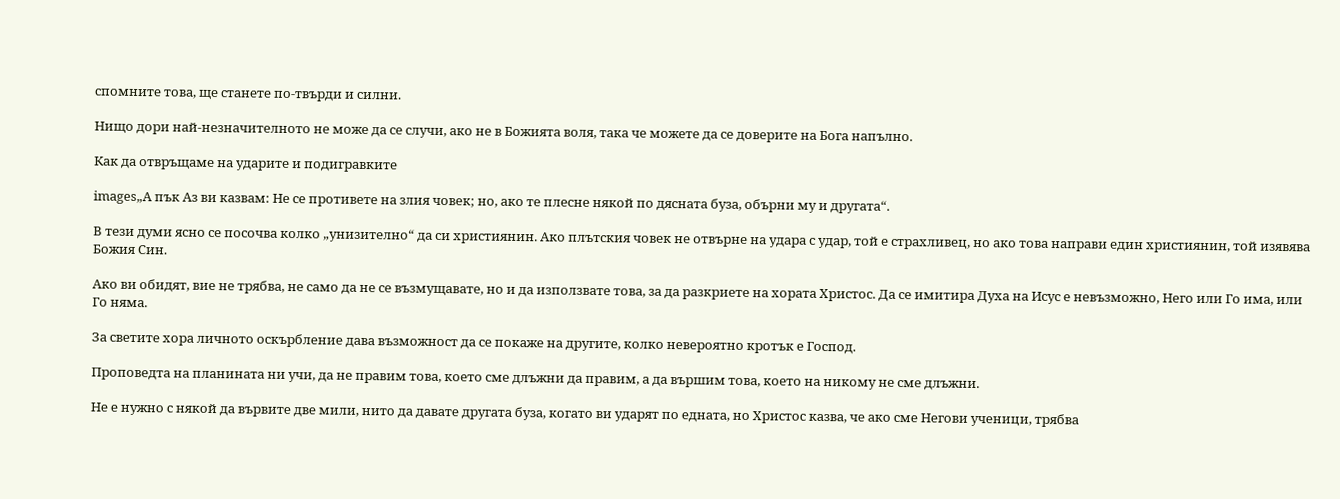спомните това, ще станете по-твърди и силни.

Нищо дори най-незначителното не може да се случи, ако не в Божията воля, така че можете да се доверите на Бога напълно.

Как да отвръщаме на ударите и подигравките

images„А пък Аз ви казвам: Не се противете на злия човек; но, ако те плесне някой по дясната буза, обърни му и другата“.

В тези думи ясно се посочва колко „унизително“ да си християнин. Ако плътския човек не отвърне на удара с удар, той е страхливец, но ако това направи един християнин, той изявява Божия Син.

Ако ви обидят, вие не трябва, не само да не се възмущавате, но и да използвате това, за да разкриете на хората Христос. Да се имитира Духа на Исус е невъзможно, Него или Го има, или Го няма.

За светите хора личното оскърбление дава възможност да се покаже на другите, колко невероятно кротък е Господ.

Проповедта на планината ни учи, да не правим това, което сме длъжни да правим, а да вършим това, което на никому не сме длъжни.

Не е нужно с някой да вървите две мили, нито да давате другата буза, когато ви ударят по едната, но Христос казва, че ако сме Негови ученици, трябва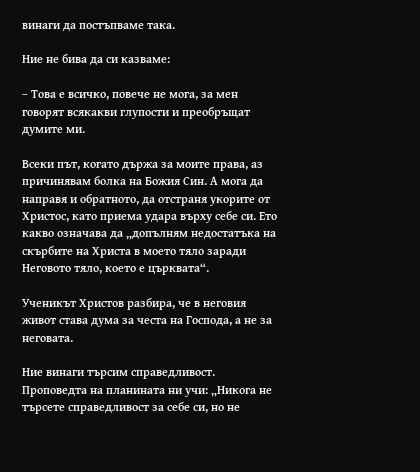винаги да постъпваме така.

Ние не бива да си казваме:

– Това е всичко, повече не мога, за мен говорят всякакви глупости и преобръщат думите ми.

Всеки път, когато държа за моите права, аз причинявам болка на Божия Син. А мога да направя и обратното, да отстраня укорите от Христос, като приема удара върху себе си. Ето какво означава да „допълням недостатъка на скърбите на Христа в моето тяло заради Неговото тяло, което е църквата“.

Ученикът Христов разбира, че в неговия живот става дума за честа на Господа, а не за неговата.

Ние винаги търсим справедливост. Проповедта на планината ни учи: „Никога не търсете справедливост за себе си, но не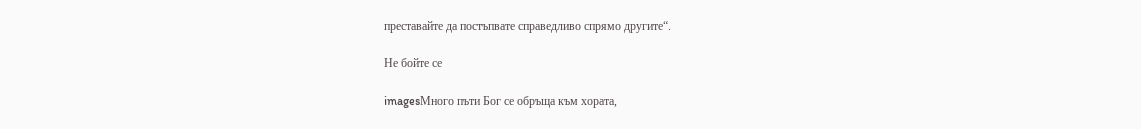преставайте да постъпвате справедливо спрямо другите“.

Не бойте се

imagesМного пъти Бог се обръща към хората,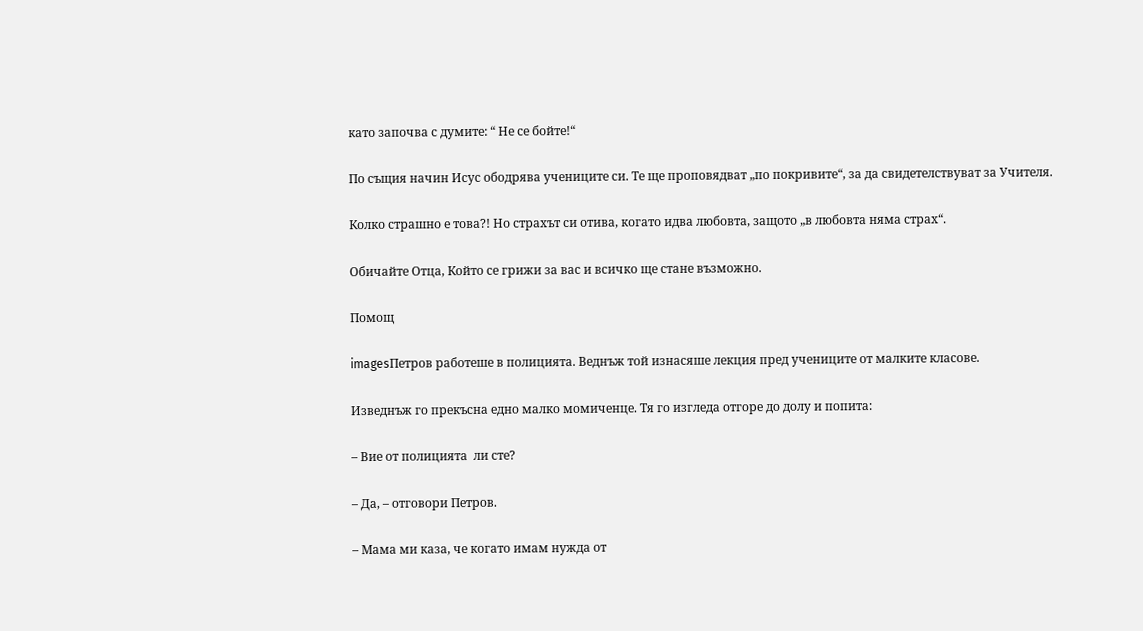като започва с думите: “ Не се бойте!“

По същия начин Исус ободрява учениците си. Те ще проповядват „по покривите“, за да свидетелствуват за Учителя.

Колко страшно е това?! Но страхът си отива, когато идва любовта, защото „в любовта няма страх“.

Обичайте Отца, Който се грижи за вас и всичко ще стане възможно.

Помощ

imagesПетров работеше в полицията. Веднъж той изнасяше лекция пред учениците от малките класове.

Изведнъж го прекъсна едно малко момиченце. Тя го изгледа отгоре до долу и попита:

– Вие от полицията  ли сте?

– Да, – отговори Петров.

– Мама ми каза, че когато имам нужда от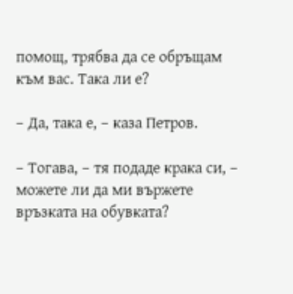помощ, трябва да се обръщам към вас. Така ли е?

– Да, така е, – каза Петров.

– Тогава, – тя подаде крака си, – можете ли да ми вържете връзката на обувката?